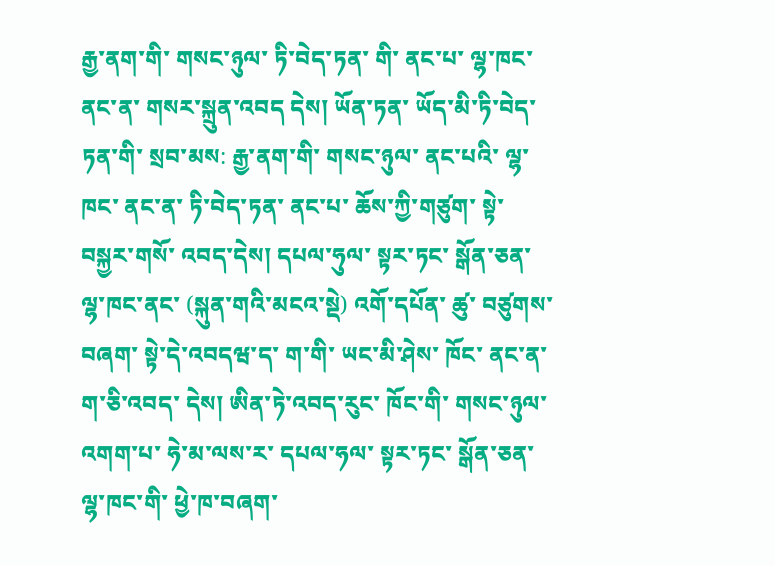རྒྱ་ནག་གི་ གསང་ཉུལ་ ཏི་བེད་ཏན་ གི་ ནང་པ་ ལྷ་ཁང་ ནང་ན་ གསར་སྐྲུན་འབད དེས། ཡོན་ཏན་ ཡོད་མི་ཏི་བེད་ ཏན་གི་ སྲབ་མས: རྒྱ་ནག་གི་ གསང་ཉུལ་ ནང་པའི་ ལྷ་ཁང་ ནང་ན་ ཏི་བེད་ཏན་ ནང་པ་ ཆོས་ཀྱི་གཙུག་ སྟེ་བསྐྱར་གསོ་ འབད་དེས། དཔལ་ཧུལ་ སྟར་ཏང་ སྒོན་ཅན་ ལྷ་ཁང་ནང་ (སྐུན་གའི་མངའ་སྡེ) འགོ་དཔོན་ ཚུ་ བཙུགས་བཞག་ སྟེ་དེ་འབདཝ་ད་ ག་གི་ ཡང་མི་ཤེས་ ཁོང་ ནང་ན་ ག་ཅི་འབད་ དེས། ཨིན་ཏེ་འབད་རུང་ ཁོང་གི་ གསང་ཉུལ་ འགག་པ་ ཧེ་མ་ལས་ར་ དཔལ་ཧལ་ སྟར་ཏང་ སྒོན་ཅན་ ལྷ་ཁང་གི་ ཕྱེ་ཁ་བཞག་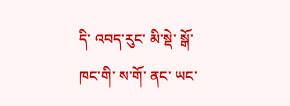དི་ འབད་རུང་ མི་སྡེ་ སྒོ་ཁང་གི་ ས་གོ་ ནང་ ཡང་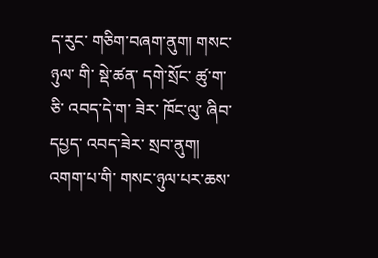ད་རུང་ གཅིག་བཞག་ནུག། གསང་ཉུལ་ གི་ སྡེ་ཚན་ དགེ་སྲོང་ ཚུ་ག་ཅི་ འབད་དེ་ག་ ཟེར་ ཁོང་ལུ་ ཞིབ་དཔྱད་ འབད་ཟེར་ སྲབ་ནུག། འགག་པ་གི་ གསང་ཉུལ་པར་ཆས་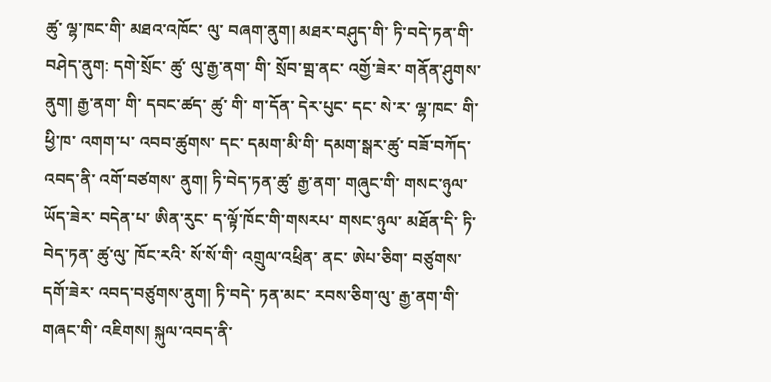ཚུ་ ལྷ་ཁང་གི་ མཐའ་འཁོང་ ལུ་ བཞག་ནུག། མཐར་བཤུད་གི་ ཏི་བདེ་ཏན་གི་ བཤེད་ནུག: དགེ་སྲོང་ ཚུ་ ལུ་རྒྱ་ནག་ གི་ སྲོབ་གྦ་ནང་ འགྱོ་ཟེར་ གནོན་ཤུགས་ ནུག། རྒྱ་ནག་ གི་ དབང་ཚད་ ཚུ་ གི་ ག་དོན་ དེར་པུང་ དང་ སེ་ར་ ལྷ་ཁང་ གི་ ཕྱི་ཁ་ འགག་པ་ འབབ་ཚུགས་ དང་ དམག་མི་གི་ དམག་སྒར་ཚུ་ བཟོ་བཀོད་ འབད་ནི་ འགོ་བཙགས་ ནུག། ཏི་བེད་ཏན་ཚུ་ རྒྱ་ནག་ གཞུང་གི་ གསང་ཉུལ་ ཡོད་ཟེར་ བདེན་པ་ ཨིན་རུང་ ད་ལྟོ་ཁོང་གི་གསརཔ་ གསང་ཉུལ་ མཐོན་དི་ ཏི་བེད་ཏན་ ཚུ་ལུ་ ཁོང་རའི་ སོ་སོ་གི་ འགྲུལ་འཕྲིན་ ནང་ ཨེཔ་ཅིག་ བཙུགས་ དགོ་ཟེར་ འབད་བཙུགས་ནུག། ཏི་བདེ་ ཏན་མང་ རབས་ཅིག་ལུ་ རྒྱ་ནག་གི་ གཞང་གི་ འཇིགས། སྐུལ་འབད་ནི་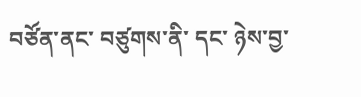བཙོན་ནང་ བཙུགས་ནི་ དང་ ཉེས་བྱ་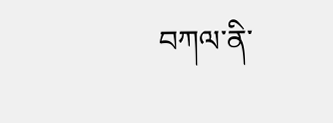བཀལ་ནི་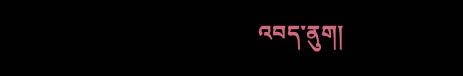འབད་ནུག།